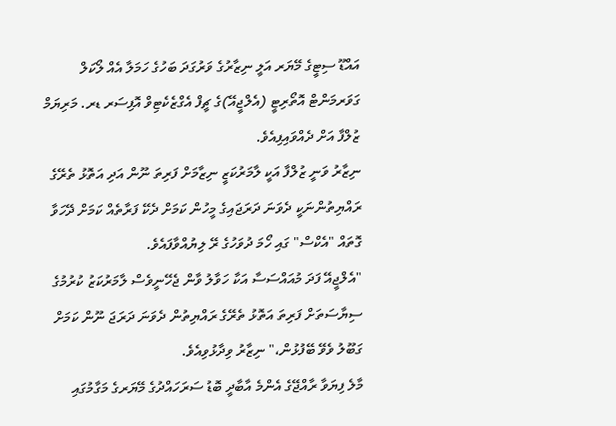އައްޑޫ ސިޓީގެ މޭޔަރ އަލީ ނިޒާރުގެ ވަރުގަދަ ބަހުގެ ހަމަލާ އެއް ލޯކަލް ގަވަރމަންޓް އޮތޯރިޓީ (އެލްޖީއޭ)ގެ ޗީފް އެގްޒެކެޓިވް އޮފިސަރ ޑރ. މަރިޔަމް ޒުލްފާ އަށް ދެއްވައިފިއެވެ.
ނިޒާރު ވަނީ ޒުލްފާ އަކީ ލާމަރުކަޒީ ނިޒާމަށް ފަރިތަ ނޫން އަދި އަތޮޅު ތެރޭގެ ރައްޔިތުންނަކީ ދެވަނަ ދަރަޖައިގެ މީހުން ކަމަށް ދެކޭ ފަރާތެއް ކަމަށް ދޭހަވާ ގޮތައް "އެކްސް" ގައި ހޯމަ ދުވަހުގެ ރޭ ލިޔުއްވާފައެވެ.
"އެލްޖީއޭ ފަދަ މުއައްސަސާ އަކާ ހަވާލު ވާން ޖެހޭނީވެސް ލާމަރުކަޒު ކުރުމުގެ ސިޔާސަތަށް ފަރިތަ އަތޮޅު ތެރޭގެ ރައްޔިތުން ދެވަނަ ދަރަޖަ ނޫން ކަމަށް ގަބޫލު ވެވޭ ބޭފުޅުން،" ނިޒާރު ވިދާޅުވިއެވެ.
މާލެ ފިޔަވާ ރާއްޖޭގެ އެންމެ އާބާދީ ބޮޑު ސަރަހައްދުގެ މޭޔަރގެ މަގާމުގައި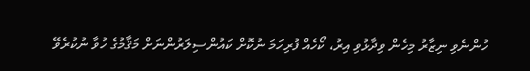ހުންނެވި ނިޒާރު މިހެން ވިދާޅުވި އިރު، ކޯހެއް ފުރިހަމަ ނުކޮށް ކައުންސިލަރުންނަށް މަޤާމުގެ ހުވާ ނުކުރެވޭ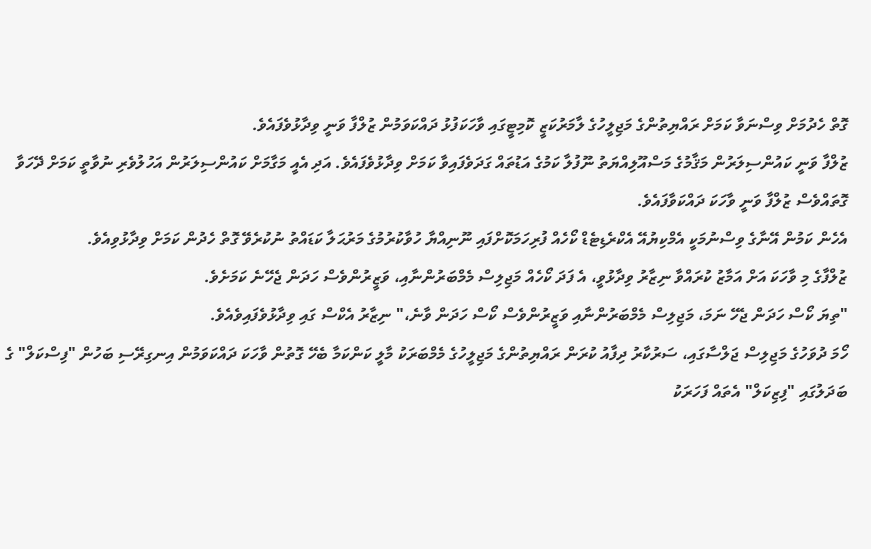ގޮތް ހެދުމަށް ވިސްނަވާ ކަމަށް ރައްޔިތުންގެ މަޖިލީހުގެ ލާމަރުކަޒީ ކޮމިޓީގައި ވާހަކަފުޅު ދައްކަވަމުން ޒުލްފާ ވަނީ ވިދާޅުވެފައެވެ.
ޒުލްފާ ވަނީ ކައުންސިލަރުން މަޤާމުގެ މަސްއޫލިއްޔަތު ނޫފުލާ ކަމުގެ އަޑުތައް ގަދަވެފައިވާ ކަމަށް ވިދާޅުވެފައެވެ. އަދި އެއީ މަގާމަށް ކައުންސިލަރުން އަހުލުވެރި ނުވާތީ ކަމަށް ދޭހަވާ ގޮތައްވެސް ޒުލްފާ ވަނީ ވާހަކަ ދައްކަވާފައެވެ.
އެހެން ކަމުން އޭނާގެ ވިސްނުމަކީ އެމްކިޔުއޭ އެކްރެޑިޓެޑް ކޯހެއް ފުރިހަމަކޮށްފައި ނޫނިއްޔާ ހުވާކުރުމުގެ މަރުޙަލާ ކަޑައްތު ނުކުރެވޭ ގޮތް ހެދުން ކަމަށް ވިދާޅުވިއެވެ.
ޒުލްފާގެ މި ވާހަކަ އަށް އަމާޒު ކުރައްވާ ނިޒާރު ވިދާޅުވީ، އެ ފަދަ ކޯހެއް މަޖިލިސް މެމްބަރުންނާއި، ވަޒީރުންވެސް ހަދަން ޖެހޭނެ ކަމަށެވެ.
"ތިޔަ ކޯސް ހަދަން ޖެހޭ ނަމަ، މަޖިލިސް މެމްބަރުންނާއި ވަޒީރުންވެސް ކޯސް ހަދަން ވާނެ،" ނިޒާރު އެކްސް ގައި ވިދާޅުވެފައިވެއެވެ.
ހޯމަ ދުވަހުގެ މަޖިލިސް ޖަލްސާގައި، ސަރުކާރު ދިފާއު ކުރަން ރައްޔިތުންގެ މަޖިލީހުގެ މެމްބަރަކު މާލީ ކަންކަމާ ބެހޭ ގޮތުން ވާހަކަ ދައްކަވަމުން އިނގިރޭސި ބަހުން "ފިސްކަލް" ގެ ބަދަލުގައި "ފިޒިކަލް" އެތައް ފަހަރަކު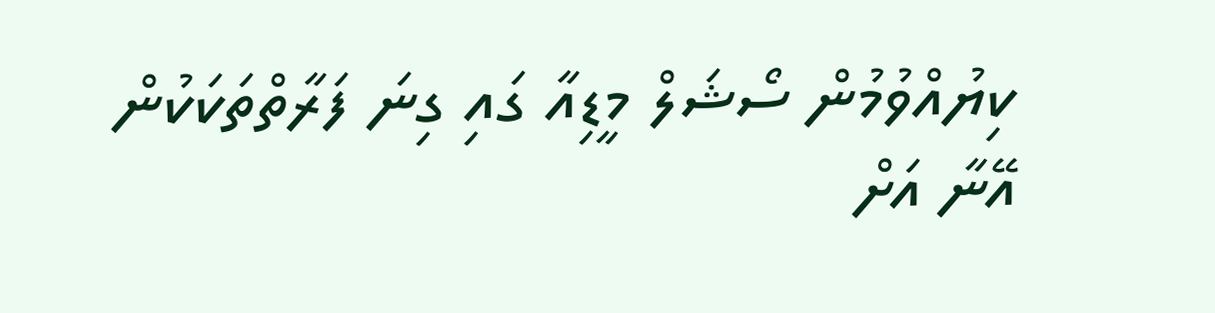ކިޔުއްވުމުން ސޯޝަލް މީޑިއާ ގައި ގިނަ ފަރާތްތަކަކުން އޭނާ އަށް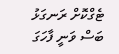ޓެގްކޮށް ރަނގަޅު ބަސް ވަނީ ފާހަގަ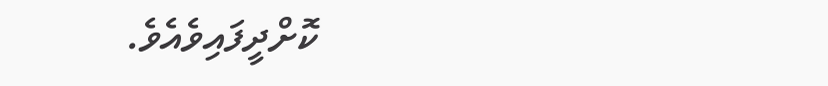ކޮށްދީފައިވެއެވެ.